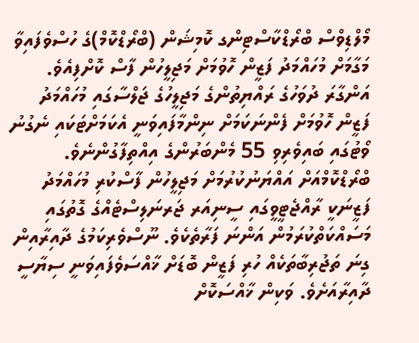މޯލްޑިވްސް ބްރޯޑްކާސްޓިންގ ކޮމިޝަން (ބްރޯޑްކޮމް)ގެ ހުސްވެފައިވާ މަގާމަށް މުހައްމަދު ފަޒީން ހޮވުމަށް މަޖިލީހުން ފާސް ކޮށްފިއެވެ.
އަންގާރަ ދުވަހުގެ ރައްޔިތުންގެ މަޖިލީހުގެ ޖަލްސާގައި މުހައްމަދު ފަޒީން ހޮވުމަށް ފެންނަކަމަށް ނިންމާފައިވަނީ އެކަމަށްޓަކައި ނެގުނު ވޯޓުގައި ބައިވެރިވި 55 މެންބަރުންގެ އިއްތިފާގުންނެވެ.
ބްރޯޑްކޮމްއަށް އައްޔަނުކުރުމަށް މަޖިލީހުން ފާސްކުރި މުހައްމަދު ފަޒީނަކީ ރާއްޖެޓީވީގައި ސީނިއަރ ޖަރނަލިސްޓެއްގެ ގޮތުގައި މަސައްކަތްކުރަމުން އަންނަ ފަރާތެކެވެ. ނޫސްވެރިކަމުގެ ދާއިރާއިން ގިނަ ތަޖުރިބާތަކެއް ހުރި ފަޒީން ބޮޑަށް ޚާއްސަވެފައިވަނީ ސިޔާސީ ދާއިރާއަށެވެ. ވަކިން ޚާއްސަކޮށް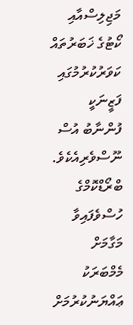މަޖިލިސްއާއި ކޯޓުގެ ޚަބަރުތައް ކަވަރުކުރުމުގައި ފަޒީނަކީ ފުންނާބު އުސް ނޫސްވެރިއެކެވެ.
ބްރޯޑްކޮމްގެ ހުސްވެފައިވާ މަގާމަށް މެމްބަރަކު ޢައްޔަނުކުރުމަށް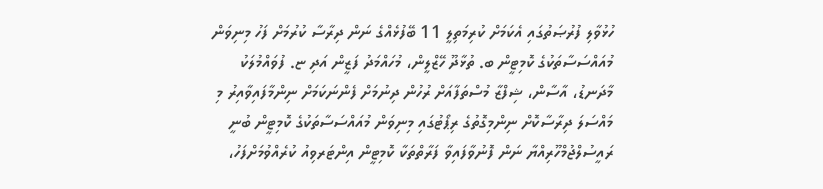ހުޅުވާލި ފުރުޞަތުގައި އެކަމަށް ކުރިމަތިލީ 11 ބޭފުޅެއްގެ ނަން ދިރާސާ ކުރުމަށް ފަހު މިނިވަން މުއައްސަސާތަކުގެ ކޮމިޓީން ބ. ތުޅާދޫ ހޭޒްލީން، މުހައްމަދު ފަޒީން އަދި ޏ. ފުވައްމުލަކު މާދަނޑު، އާސާން، ޝިފްޒާ މުސްތަފާއަށް ރުހުން ދިނުމަށް ފެންނަކަމަށް ނިންމާފައިވާއިރު މި މައްސަލަ ދިރާސާކޮށް ނިންމިގޮތުގެ ރިޕޯޓުގައި މިނިވަން މުއައްސަސާތަކުގެ ކޮމިޓީން ބުނީ ރައީސުލްޖުމްހޫރިއްޔާ ނަން ފޮނުވާފައިވާ ފަރާތްތަކާ ކޮމިޓީން އިންޓަރވިއު ކުރެއްވުމަށްފަހު،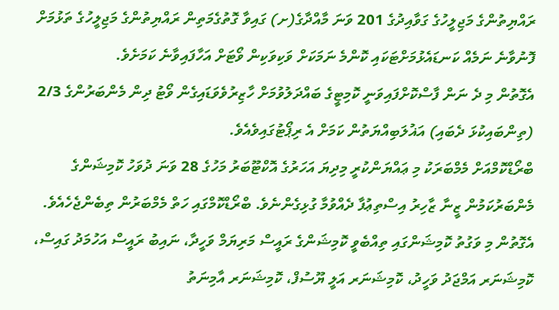ރައްޔިތުންގެ މަޖިލީހުގެ ގަވާއިދުގެ 201 ވަނަ މާއްދާގެ(ށ) ގައިވާ ގޮތުގެމަތިން ރައްޔިތުންގެ މަޖިލީހުގެ ތަޅުމަށް ފޮނުވާނެ ނަމެއް ކަނޑައެޅުމަށްޓަކައި ކޮންމެ ނަމަކަށް ވަކިވަކިން ވޯޓަށް އަހާފައިވާނެ ކަމަށެވެ.
އެގޮތުން މި ދެ ނަން ފާސްކޮށްފައިވަނީ ކޮމިޓީގެ ބައްދަލުވުމަށް ހާޒިރުވެވަޑައިގެން ވޯޓު ދިން މެންބަރުންގެ 2/3 (ތިންބައިކުޅަ ދެބައި) އަޣުލަބިއްޔަތުން ކަމަށް އެ ރިޕޯޓުގައިވެއެވެ.
ބްރޯޑްކޮމްއަށް މެމްބަރަކު މި ޢައްޔަންކުރީ މިދިޔަ އަހަރުގެ އޮކްޓޫބަރު މަހުގެ 28 ވަނަ ދުވަހު ކޮމިޝަންގެ މެންބަރުކަމުން ޒީނާ ޒާހިރު އިސްތިޢުފާ ދެއްވުމާ ގުޅިގެންނެވެ. ބްރޯޑްކޮމްގައި ހަތް މެމްބަރުން ތިބެންޖެހެއެވެ. އެގޮތުން މި ވަގުތު ކޮމިޝަންގައި ތިއްބެވީ ކޮމިޝަންގެ ރައީސް މަރިޔަމް ވަހީދާ، ނައިބު ރައީސް އަހުމަދު ގައިސް، ކޮމިޝަނަރ އަމްޖަދު ވަހީދު، ކޮމިޝަނަރ އަލީ ޔޫސުފް، ކޮމިޝަނަރ އާމިނަތު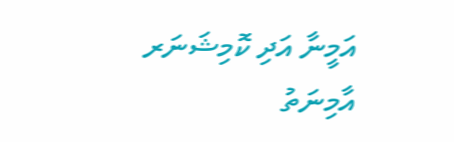އަމީނާ އަދި ކޮމިޝަނަރ އާމިނަތު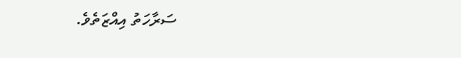ސަރާހަތު އިއްޒަތެވެ.